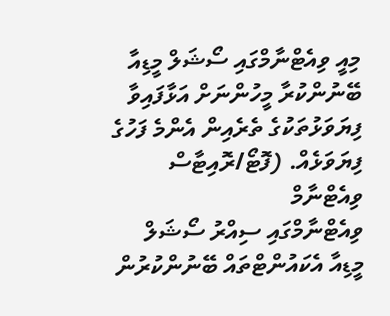މިއީ ވިއެޓްނާމްގައި ސޯޝަލް މީޑިއާ ބޭނުންކުރާ މީހުންނަށް އަޅާފައިވާ ފިޔަވަޅުތަކުގެ ތެރެއިން އެންމެ ފަހުގެ ފިޔަވަޅެއް. (ފޮޓޯ/ރޮއިޓާސް
ވިއެޓްނާމް
ވިއެޓްނާމްގައި ސިއްރު ސޯޝަލް މީޑިއާ އެކައުންޓްތައް ބޭނުންކުރުން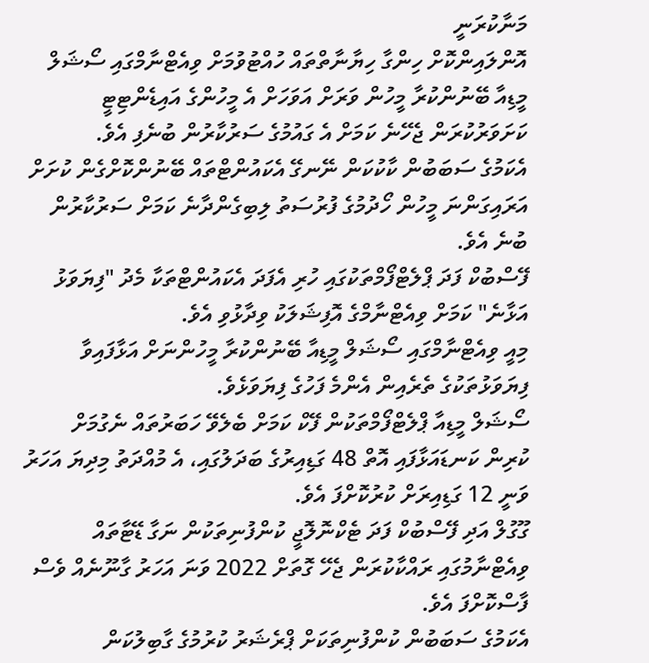މަނާކުރަނީ
އޮންލައިންކޮށް ހިންގާ ހިޔާނާތްތައް ހުއްޓުވުމަށް ވިއެޓްނާމްގައި ސޯޝަލް މީޑިއާ ބޭނުންކުރާ މީހުން ވަރަށް އަވަހަށް އެ މީހުންގެ އައިޑެންޓިޓީ ކަށަވަރުކުރަން ޖެހޭނެ ކަމަށް އެ ގައުމުގެ ސަރުކާރުން ބުނެފި އެވެ.
އެކަމުގެ ސަބަބުން ކާކުކަން ނޭނގޭ އެކައުންޓްތައް ބޭނުންކޮށްގެން ކުށަށް އަރައިގަންނަ މީހުން ހޯދުމުގެ ފުރުސަތު ލިބިގެންދާނެ ކަމަށް ސަރުކާރުން ބުނެ އެވެ.
ފޭސްބުކް ފަދަ ޕްލެޓްފޯމްތަކުގައި ހުރި އެފަދަ އެކައުންޓްތަކާ މެދު "ފިޔަވަޅު އަޅާނެ" ކަމަށް ވިއެޓްނާމްގެ އޮފިޝަލަކު ވިދާޅުވި އެވެ.
މިއީ ވިއެޓްނާމްގައި ސޯޝަލް މީޑިއާ ބޭނުންކުރާ މީހުންނަށް އަޅާފައިވާ ފިޔަވަޅުތަކުގެ ތެރެއިން އެންމެ ފަހުގެ ފިޔަވަޅެވެ.
ސޯޝަލް މީޑިއާ ޕްލެޓްފޯމްތަކުން ފޭކް ކަމަށް ބެލެވޭ ހަބަރުތައް ނެގުމަށް ކުރިން ކަނޑައަޅާފައި އޮތް 48 ގަޑިއިރުގެ ބަދަލުގައި، އެ މުއްދަތު މިދިޔަ އަހަރު ވަނީ 12 ގަޑިއިރަށް ކުރުކޮށްފަ އެވެ.
ގޫގުލް އަދި ފޭސްބުކް ފަދަ ޓެކްނޮލޮޖީ ކުންފުނިތަކުން ނަގާ ޑޭޓާތައް ވިއެޓްނާމުގައި ރައްކާކުރަން ޖެހޭ ގޮތަށް 2022 ވަނަ އަހަރު ގާނޫނެއް ވެސް ފާސްކޮށްފަ އެވެ.
އެކަމުގެ ސަބަބުން ކުންފުނިތަކަށް ޕްރެޝަރު ކުރުމުގެ ގާބިލުކަން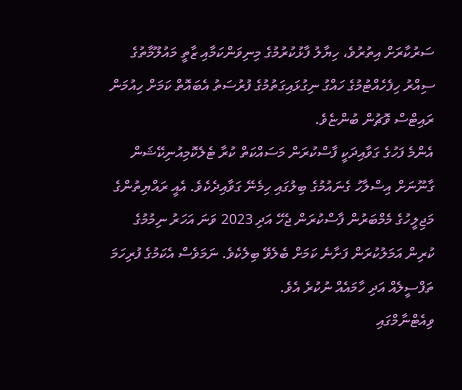ސަރުކާރަށް އިތުރުވެ، ހިޔާލު ފާޅުކުރުމުގެ މިނިވަންކަމާއި ޒާތީ މައުލޫމާތުގެ ސިއްރު ހިފެހެއްޓުމުގެ ހައްގު ނިގުޅައިގަތުމުގެ ފުރުސަތު އެބައޮތް ކަމަށް ހިއުމަން ރައިޓްސް ވޮޗުން ބުންޏެވެ.
އެންމެ ފަހުގެ ގަވާއިދަކީ ފާސްކުރަން މަސައްކަތް ކުރާ ޓެލެކޮމިއުނިކޭޝަން ގާނޫނަށް އިސްލާހު ގެނައުމުގެ ބިލުގައި ހިމެނޭ ގަވާއިދެކެވެ. އެއީ ރައްޔިތުންގެ މަޖިލީހުގެ މެމްބަރުން ފާސްކުރަން ޖެހޭ އަދި 2023 ވަނަ އަހަރު ނިމުމުގެ ކުރިން އަމަލުކުރަން ފަށާނެ ކަމަށް ބެލެވޭ ބިލެކެވެ. ނަމަވެސް އެކަމުގެ ފުރިހަމަ ތަފްސީލެއް އަދި ހާމައެއް ނުކުރެ އެވެ.
ވިއެޓްނާމްގައި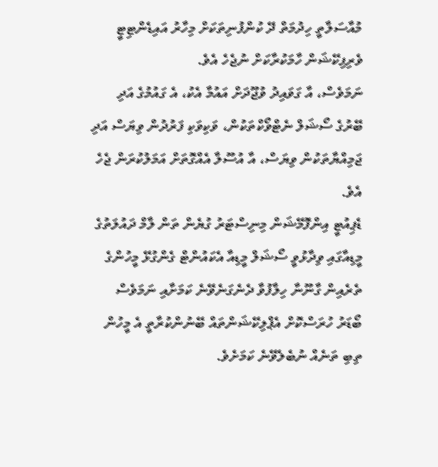މުއާސަލާތީ ހިދުމަތް ދޭ ކުންފުނިތަކަށް މިހާރު އައިޑެންޓިޓީ ވެރިފިކޭޝަން ހާމަކުރާކަށް ނުޖެހެ އެވެ.
ނަމަވެސް، އާ ގަވައިދު ވުޖޫދަށް އައުމާ އެކު، އެ ގައުމުގެ އަދި ބޭރުގެ ސޯޝަލް ނެޓްވޯކްތަކުން، ވަކިވަކި ފަރުދުން ވިޔަސް އަދި ޖަމިއްޔާތަކުން ވިޔަސް، އާ އުސޫލާ އެއްގޮތަށް އަމަލުކުރަން ޖެހެ އެވެ.
ޑެޕިއުޓީ އިންފޮމޭޝަން މިނިސްޓަރު ގުޔެން ތަން ލާމް ދައުލަތުގެ މީޑިއާގައި ވިދާޅުވީ ސޯޝަލް މީޑިއާ އެކައުންޓް ގެންގުޅޭ މީހުންގެ ތެރެއިން ގާނޫނާ ހިލާފުވާ ދެނެގަނެވޭނެ ކަމަށާއި ނަމަވެސް ބޯޑަރު ހުރަސްކޮށް އެޕްލިކޭޝަންތައް ބޭނުންކުރާތީ އެ މީހުން ތިބި ތަނެއް ނުބެލެވޭނެ ކަމަށެވެ.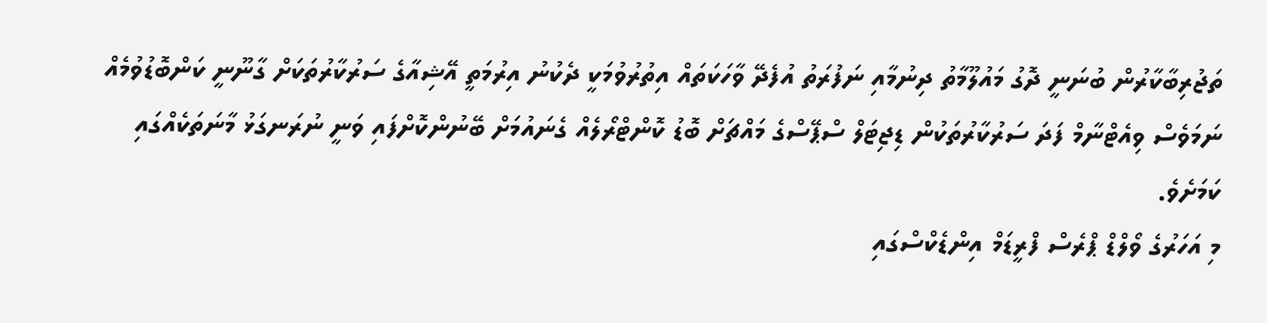ތަޖުރިބާކާރުން ބުނަނީ ދޮގު މައުލޫމާތު ދިނުމާއި ނަފުރަތު އުފެދޭ ވާހަކަތައް އިތުރުވުމަކީ ދެކުނު އިރުމަތީ އޭޝިއާގެ ސަރުކާރުތަކަށް ގާނޫނީ ކަންބޮޑުވުމެއް ނަމަވެސް ވިއެޓްނާމް ފަދަ ސަރުކާރުތަކުން ޑިޖިޓަލް ސްޕޭސްގެ މައްޗަށް ބޮޑު ކޮންޓްރޯލެއް ގެނައުމަށް ބޭނުންކޮށްފައި ވަނީ ނުރަނގަޅު މާނަތަކެއްގައި ކަމަށެވެ.
މި އަހަރުގެ ވޯލްޑް ޕްރެސް ފްރީޑަމް އިންޑެކްސްގައި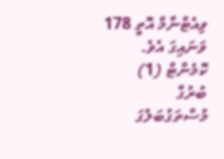ވިއެޓްނާމް އޮތީ 178 ވަނައިގަ އެވެ.
ކޮމެންޓް (1)
ބުރުގާ
މުސްތަގުބަލުގަ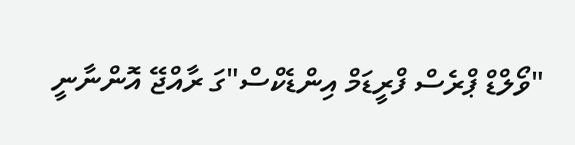"ވޯލްޑް ޕްރެސް ފްރީޑަމް އިންޑެކްސް"ގަ ރާއްޖޭ އޮންނާނީ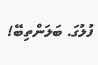ފުލުގަ. ބަލަންތިބޭ!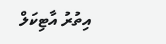އިތުރު އާޓިކަލް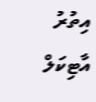އިތުރު އާޓިކަލް